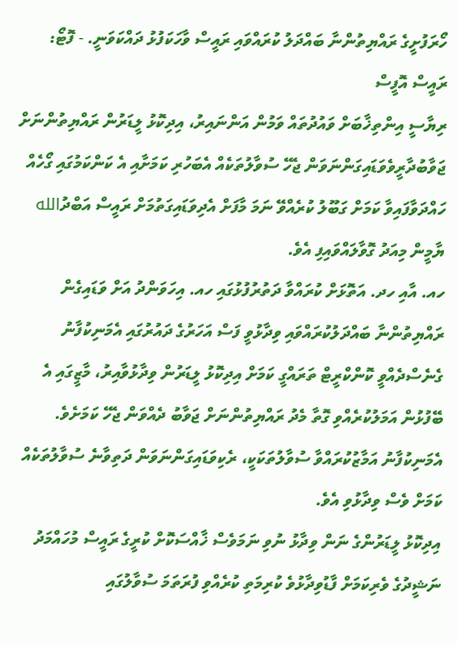ހޯރަފުށީގެ ރައްޔިތުންނާ ބައްދަލު ކުރައްވައި ރައީސް ވާހަކަފުޅު ދައްކަވަނީ. - ފޮޓޯ: ރައީސް އޮފީސް
ރިޔާސީ އިންތިޚާބަށް ވައުދުތައް ވަމުން އަންނައިރު، އިދިކޮޅު ލީޑަރުން ރައްޔިތުންނަށް ޖަވާބުދާރީވެވަޑައިގަންނަވަން ޖެހޭ ސުވާލުތަކެއް އެބަހުރި ކަމަށާއި އެ ކަންކަމުގައި ގޯހެއް ހައްދަވާފައިވާ ކަމަށް ގަބޫލު ކުރެއްވޭ ނަމަ މާފަށް އެދިވަޑައިގަތުމަށް ރައީސް އަބްދުالله ޔާމީން މިއަދު ގޮވާލައްވައިފި އެވެ.
ހއ. އާއި ހދ. އަތޮޅަށް ކުރައްވާ ދަތުރުފުޅުގައި ހއ. އިހަވަންދު އަށް ވަޑައިގެން ރައްޔިތުންނާ ބައްދަލުކުރައްވައި ވިދާޅުވީ ފަސް އަހަރުގެ ދައުރުގައި އެމަނިކުފާނު ގެނެސްދެއްވީ ކޮންކްރީޓް ތަރައްގީ ކަމަށް އިދިކޮޅު ލީޑަރުން ވިދާޅުވާއިރު، މާޒީގައި އެ ބޭފުޅުން އަމަލުކުރެއްވި ގޮތާ މެދު ރައްޔިތުންނަށް ޖަވާބު ދެއްވަން ޖެހޭ ކަމަށެވެ. އެމަނިކުފާނު އަމާޒުކުރައްވާ ސުވާލުތަކަކީ، ރެކިވަޑައިގަންނަވަން ދަތިވާނެ ސުވާލުތަކެއް ކަމަށް ވެސް ވިދާޅުވި އެވެ.
އިދިކޮޅު ލީޑަރުންގެ ނަން ވިދާޅު ނުވި ނަމަވެސް ޚާއްސަކޮށް ކުރީގެ ރައީސް މުހައްމަދު ނަޝީދުގެ ވެރިކަމަށް ފާޑުވިދާޅުވެ ކުރިމަތި ކުރެއްވި ފުރަތަމަ ސުވާލުގައި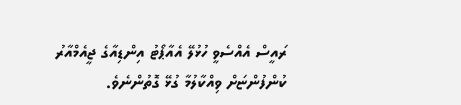ރައީސް އެއްސެވީ ހުޅުލޭ އެއާޕޯޓު އިންޑިއާގެ ޖީއެމްއާރު ކުންފުންޏަށް ވިއްކާލުމާ ގުޅޭ ގޮތުންނެވެ.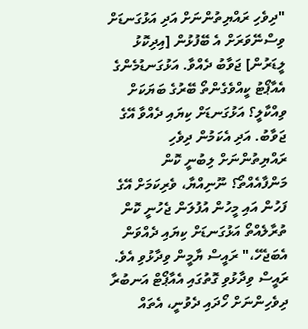"ދިވެހި ރައްޔިތުންނަށް އަދި އަޅުގަނޑަށް ވިސްނޭވަރަށް އެ ބޭފުޅުން [އިދިކޮޅު ލީޑަރުން] ޖަވާބު ދެއްވާ. އަޅުގަނޑުމެންގެ އެއާޕޯޓު ކީއްވެގެންތޯ ބޭރުގެ ބަޔަކަށް ވިއްކާލީ؟ އަޅުގަނޑަށް ކިޔައި ދެއްވާ އޭގެ ޖަވާބު. އަދި އެކަމުން ދިވެހި ރައްޔިތުންނަށް ލިބުނީ ކޮން މަންފާއެއްތޯ؟ ނޫނިއްޔާ، ވެރިކަމަށް އޭގެ ފަހުން އައި މީހުން އުފުލަން ޖެހުނީ ކޮން ތުރާލެއްތޯ އަޅުގަނޑަށް ކިޔައި ދެއްވަން އެބަޖެހޭ،" ރައީސް ޔާމީން ވިދާޅުވި އެވެ.
ރައީސް ވިދާޅުވި ގޮތުގައި އެއާޕޯޓް އަނބުރާ ދިވެހިންނަށް ހޯދައި ދެވުނީ، އެތައް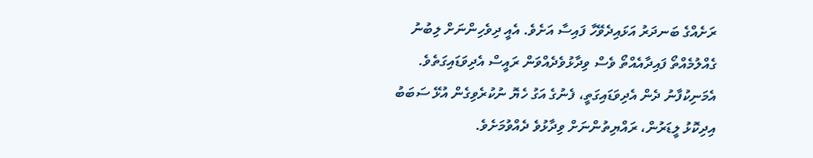ރަށެއްގެ ބަނދަރު އަޅައިދެވޭހާ ފައިސާ އަށެވެ. އެއީ ދިވެހިންނަށް ލިބުނު ގެއްލުމެއްތޯ ފައިދާއެއްތޯ ވެސް ވިދާޅުވެދެއްވަން ރައީސް އެދިވަޑައިގަތެވެ.
އެމަނިކުފާނު ދެން އެދިވަޑައިގަތީ، ފެނުގެ އަގު ހެޔޮ ނުކުރެވިގެން އުޅޭ ސަބަބު އިދިކޮޅު ލީޑަރުން، ރައްޔިތުންނަށް ވިދާޅުވެ ދެއްވުމަށެވެ.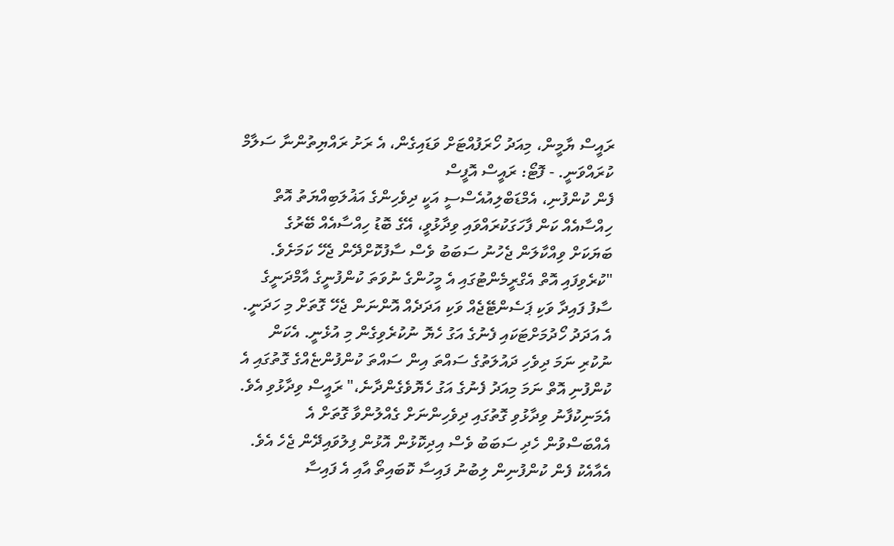ރައީސް ޔާމީން، މިއަދު ހޯރަފުއްޓަށް ވަޑައިގެން، އެ ރަށު ރައްޔިތުންނާ ސަލާމް ކުރައްވަނީ. - ފޮޓޯ: ރައީސް އޮފީސް
ފެން ކުންފުނި، އެމްޑަބްލިއުއެސްސީ އަކީ ދިވެހިންގެ އަޣުލަބިއްޔަތު އޮތް ހިއްސާއެއް ކަން ފާހަގަކުރައްވައި ވިދާޅުވީ، އޭގެ ބޮޑު ހިއްސާއެއް ބޭރުގެ ބަޔަކަށް ވިއްކާލަން ޖެހުނު ސަބަބު ވެސް ސާފުކޮށްދޭން ޖެހޭ ކަމަށެވެ.
"ކުރެވިފައި އޮތް އެގްރީމެންޓުގައި އެ މީހުންގެ ނުވަތަ ކުންފުނީގެ އާމްދަނީގެ ސާފު ފައިދާ ވަކި ޕަސެންޓޭޖެއް ވަކި އަދަދެއް އޮންނަން ޖެހޭ ގޮތަށް މި ހަދަނީ. އެ އަދަދު ހޯދުމަށްޓަކައި ފެނުގެ އަގު ހެޔޮ ނުކުރެވިގެން މި އުޅެނީ. އެކަން ނުކުރި ނަމަ ދިވެހި ދައުލަތުގެ ސައްތަ އިން ސައްތަ ކުންފުންޏެއްގެ ގޮތުގައި އެ ކުންފުނި އޮތް ނަމަ މިއަދު ފެނުގެ އަގު ހެޔޮވެގެންދާނެ،" ރައީސް ވިދާޅުވި އެވެ.
އެމަނިކުފާނު ވިދާޅުވި ގޮތުގައި ދިވެހިންނަށް ގެއްލުންވާ ގޮތަށް އެ އެއްބަސްވުން ހެދި ސަބަބު ވެސް އިދިކޮޅުން އޮޅުން ފިލުވައިދޭން ޖެހެ އެވެ. އެއާއެކު ފެން ކުންފުނިން ލިބުނު ފައިސާ ކޮބައިތޯ އާއި އެ ފައިސާ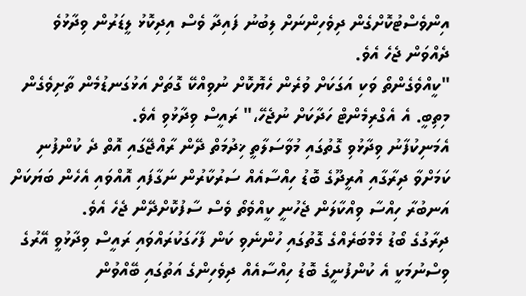އިންވެސްޓުކޮށްގެން ދިވެހިންނަށް ލިބުނު ފައިދާ ވެސް އިދިކޮޅު ލީޑަރުން ވިދާޅުވެ ދެއްވަން ޖެހެ އެވެ.
"ކީއްވެގެންތޯ ވަކި އަގަކަށް ވުރެން ހެޔޮކޮށް ނުވިއްކޭ ގޮތަށް އަޅުގަނޑުމެން ތާށިވެގެން މިތިބީ. އެ އެގްރިމެންޓް ހަދާކަށް ނުޖެހޭ،" ރައީސް ވިދާޅުވި އެވެ.
އެމަނިކުފާނު ވިދާޅުވި ގޮތުގައި މުވާސަލާތީ ޚިދުމަތް ދޭން ރާއްޖޭގައި އޮތް ދެ ކުންފުނި ކަމަށްވާ ދިރާގާއި އުރީދޫގެ ބޮޑު ހިއްސާއެއް ސަރުކާރުން ނަގާފައި އޮއްވައި އެހެން ބަޔަކަށް އަނބުރާ ހިއްސާ ވިއްކާލަން ޖެހުނީ ކީއްވެތޯ ވެސް ސާފުކޮށްދޭން ޖެހެ އެވެ.
ދިރާގުގެ ބޯޑު މެމްބަރެއްގެ ގޮތުގައި ހުންނެވި ކަން ފާހަގަކުރައްވައި ރައީސް ވިދާޅުވީ އޭރުގެ ވިސްނުމަކީ އެ ކުންފުނީގެ ބޮޑު ހިއްސާއެއް ދިވެހިންގެ އަތުގައި ބޭއްވުން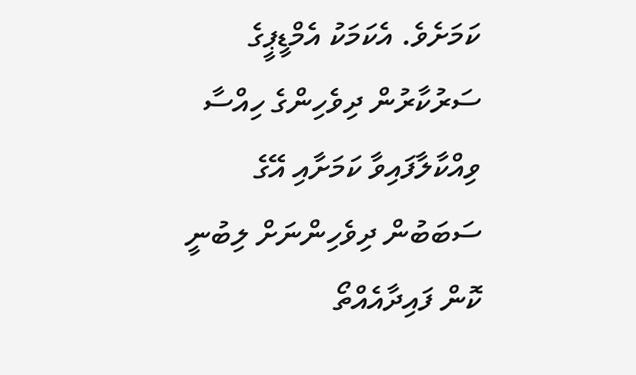ކަމަށެވެ. އެކަމަކު އެމްޑީޕީގެ ސަރުކާރުން ދިވެހިންގެ ހިއްސާ ވިއްކާލާފައިވާ ކަމަށާއި އޭގެ ސަބަބުން ދިވެހިންނަށް ލިބުނީ ކޮން ފައިދާއެއްތޯ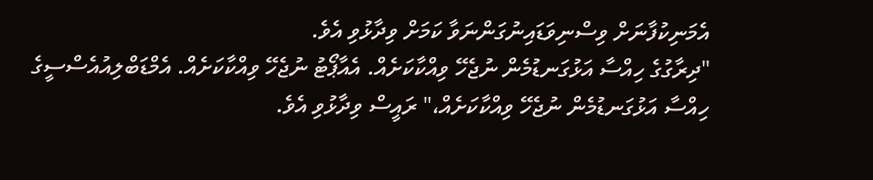އެމަނިކުފާނަށް ވިސްނިވަޑައިނުގަންނަވާ ކަމަށް ވިދާޅުވި އެވެ.
"ދިރާގުގެ ހިއްސާ އަޅުގަނޑުމެން ނުޖެހޭ ވިއްކާކަށެއް. އެއާޕޯޓު ނުޖެހޭ ވިއްކާކަށެއް. އެމްޑަބްލިއުއެސްސީގެ ހިއްސާ އަޅުގަނޑުމެން ނުޖެހޭ ވިއްކާކަށެއް،" ރައީސް ވިދާޅުވި އެވެ.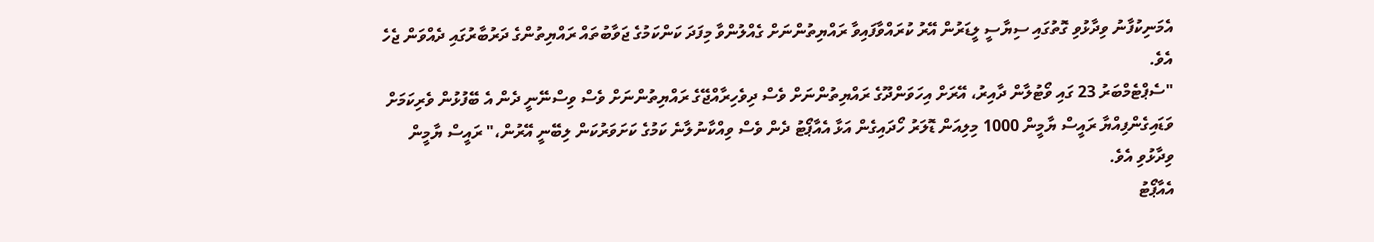އެމަނިކުފާނު ވިދާޅުވި ގޮތުގައި ސިޔާސީ ލީޑަރުން އޭރު ކުރައްވާފައިވާ ރައްޔިތުންނަށް ގެއްލުންވާ މިފަދަ ކަންކަމުގެ ޖަވާބުތައް ރައްޔިތުންގެ ދަރުބާރުގައި ދެއްވަން ޖެހެ އެވެ.
"ސެޕްޓެމްބަރު 23 ގައި ވޯޓުލާން ދާއިރު، އޭރަށް އިހަވަންދޫގެ ރައްޔިތުންނަށް ވެސް ދިވެހިރާއްޖޭގެ ރައްޔިތުންނަށް ވެސް ވިސްނޭނީ ދެން އެ ބޭފުޅުން ވެރިކަމަށް ވަޑައިގެންފިއްޔާ ރައީސް ޔާމީން 1000 މިލިއަން ޑޮލަރު ހޯދައިގެން އަޅާ އެއާޕޯޓު ދެން ވެސް ވިއްކާނުލާނެ ކަމުގެ ކަށަވަރުކަން ލިބޭނީ އޭރުން،" ރައީސް ޔާމީން ވިދާޅުވި އެވެ.
އެއާޕޯޓު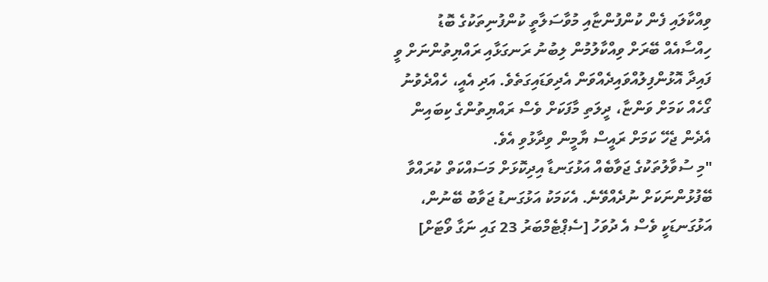ވިއްކާލައި ފެން ކުންފުންޏާއި މުވާސަލާތީ ކުންފުނިތަކުގެ ބޮޑު ހިއްސާއެއް ބޭރަށް ވިއްކާލުމުން ލިބުނު ރަނގަޅާއި ރައްޔިތުންނަށް ވީ ފައިދާ އޮޅުންފިލުއްވައިދެއްވަން އެދިވަޑައިގަތެވެ. އަދި އެއީ، ހެއްދެވުނު ގޯހެއް ކަމަށް ވަންޏާ، ދީލަތި މާފަކަށް ވެސް ރައްޔިތުންގެ ކިބައިން އެދެން ޖެހޭ ކަމަށް ރައީސް ޔާމީން ވިދާޅުވި އެވެ.
"މި ސުވާލުތަކުގެ ޖަވާބެއް އަޅުގަނޑާ އިދިކޮޅަށް މަސައްކަތް ކުރައްވާ ބޭފުޅުންނަކަށް ނުދެއްވޭނެ. އެކަމަކު އަޅުގަނޑު ޖަވާބު ބޭނުން، އަޅުގަނޑަކީ ވެސް އެ ދުވަހު [ސެޕްޓެމްބަރު 23 ގައި ނަގާ ވޯޓަށް]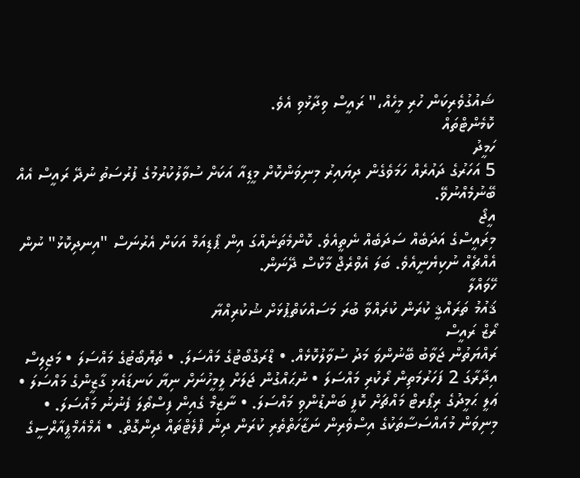ޝައުގުވެރިކަން ހުރި މީހެއް،" ރައީސް ވިދާޅުވި އެވެ.
ކޮމެންޓްތައް
ހަމީދު
5 އަހަރުގެ ދައުރެއް ހަމަވެގެން ދިޔައިރު މިނިވަންކޮށް މީޑިއާ އަކަށް ސުވާލުކުރުމުގެ ފުރުސަތު ނުދޭ ރައީސް އެއް ބޭނުމެއްނުވޭ.
އީޖޯ
މިރައީސްގެ އަދަބެއް ސަދަބެއް ނެތީއެވެ. ކޮންމެތަނެއްގަ އިން ޕޯޑިއަމް އަކަށް އެރުނަސް "އިނދިކޮޅު" ނުން އެއްޗެއް ނުކިޔެނީއެވެ. ބަލަ އެވްރެޖް މާކްސް ދޭނަން.
ހޭވައްލާ
ޤައުމު ތަރައްޤީ ކުރަން ކުރައްވާ ބުރަ މަސައްކަތްޕުޅަށް ޝުކުރިއްޔާ
ރޯޒް ރައީސް
ރައްޔަތުން ޖަވާބު ބޭނުންވަ މަދު ސުވާލުކޮޅެއް. • ޑްރަގްބޯޓުގެ މައްސަލަ. • ތެޔޮބޯޓުގެ މައްސަލަ • މަޖިލިސް އިދާރާގަ 2 ފަހަރުމަތިން ރޯކުރި މައްސަލަ • ނުޙައްގުން ޖަލަށް ލީމީހުނަށް ނިޔާ ކަނޑައެޅި ގާޒީންގެ މައްސަލަ • ޢަލީ ޙަމީދުގެ ރިޕޯރޓް މައްޗަށް ކޮފީ ބަންޑުންވި މައްސަލަ. • ނާޒިމް ގެއިން ފިސްތޯލަ ފެނުނު މައްސަލަ. • މިނިވަން މުއައްސަސާތަކުގެ އިސްވެރިން ނަޒާހަތްތެރި ކުރަން ދިން ފްލެޓްތައް ދިންގޮތް. • އެމްއެމްޕީއާރްސީގެ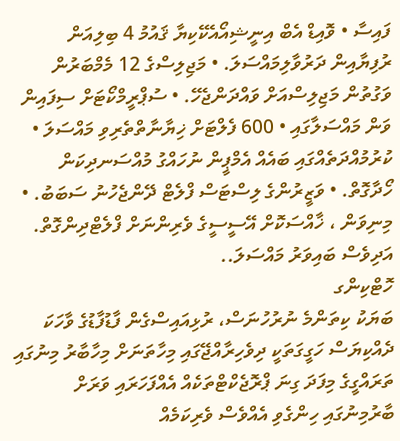ފައިސާ • ވޮއިޑް އެބް އިނީޝިއޯއެކޭކިޔާ ޤައުމު 4 ބިލިއަން ރުފިޔާއިން ދަރުވާލިމައްސަލަ. • މަޖިލިސްގެ 12 މެމްބަރުން ވަގުތުން މަޖިލިސްއަށް ވައްދަންޖެހޭ. • ސުޕްރީމްކޯޓަށް ސިފައިން ވަން މައްސަލާގައި • 600 ފެލްޓަށް ޚިޔާނާތްތެރިވި މައްސަލަ • ކުރުމުއްދަތެއްގައި ބައެއް އެމްޕީން ނުހައްގު މުއްސަނދިކަން ހޯދާގޮތް. • ވަޒީރުންގެ ލިސްޓަސް ފްލެޓް ދޭންޖެހުނު ސަބަބު. • މިނިވަން ، ޚާއްސަކޮށް އޭސީސީގެ ވެރިންނަށް ފްލެޓްދިންގޮތް. އަދިވެސް ބައިވަރު މައްސަލަ..
ހޮޓްކިންގ
ބަޔަކު ކިތަންމެ ނުރުހުނަސް، ރުޅިއައިސްގެން ފާޑުފާޑުގެ ވާހަކަ ދެއްކިޔަސް ހަގީގަތަކީ ދިވެހިރާއްޖޭގައި މިހާތަނަށް މިހާބާރު މިނުގައި ތަރައްގީގެ މިފަދަ ގިނަ ޕްރޮޖެކްޓްތަކެއް އެއްފަހަރައި ވަރަށް ބާރުމިނުގައި ހިންގެވި އެއްވެސް ވެރިކަމެއް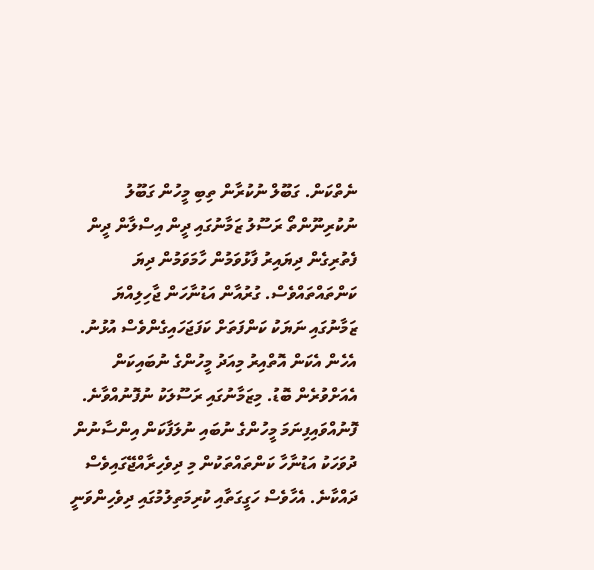ނެތްކަން. ގަބޫލް ނުކުރާން ތިބި މީހުން ގަބޫލު ނުކުރިނޫންތޯ ރަސޫލު ޒަމާނުގައި ދީން އިސްލާން ދީން ފެތުރިގެން ދިޔައިރު ފާޅުވަމުން ހާމަވަމުން ދިޔަ ކަންތައްތައްވެސް. ގުރުއާން އަޑުނާހަން ޖާހިލިއްޔަ ޒަމާނުގައި ނަޔަކު ކަންފަތަށް ކަފަޖަހައިގެންވެސް އުޅުނު. އެހެން އެކަން އޮތްއިރު މިއަދު މީހުންގެ ނުބައިކަން އެއަށްވުރެން ބޮޑު. މިޒަމާނުގައި ރަސޫލަކު ނުފޮނުއްވާނެ. ފޮނުއްވައިފިނަމަ މީހުންގެ ނުބައި ނުލަފާކަން އިންސާނުން ދުވަހަކު އަޑުނާހާ ކަންތައްތަކުން މި ދިވެހިރާއްޖޭގައިވެސް ދައްކާނެ. އެހާވެސް ހަގީގަތާއި ކުރިމަތިލުމުގައި ދިވެހިންވަނީ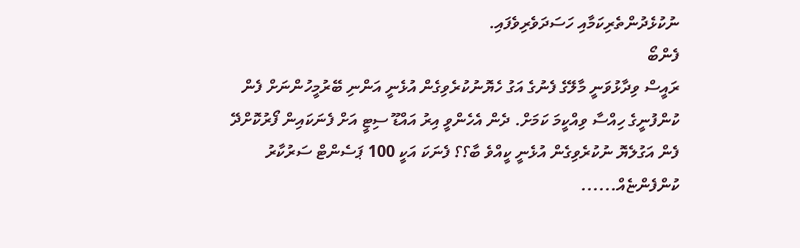ނުކުޅެދުންތެރިކަމާއި ހަސަދަވެރިވެފައި.
ފެންބޯ
ރައީސް ވިދާޅުވަނީ މާލޭގެ ފެނުގެ އަގު ހެޔޮނުކުރެވިގެން އުޅެނީ އަންނި ބޭރުމީހުންނަށް ފެން ކުންފުނީގެ ހިއްސާ ވިއްކީމަ ކަމަށް. ދެން އެހެންވީ އިރު އައްޑޫ ސިޓީ އަށް ފެނަކައިން ފޯރުކޮށްދޭ ފެން އަގުލެޔޮ ނުކުރެވިގެން އުޅެނީ ކީއްވެ ބާ؟؟ ފެނަކަ އަކީ 100 ޕަސެންޓް ސަރުކާރު ކުންފެންޏެއް......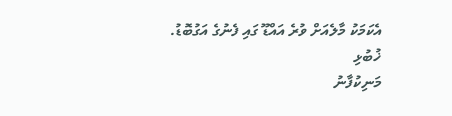އެކަމަކު މާލެއަށް ވުރެ އައްޑޫ ގައި ފެނުގެ އަގުބޮޑު.
ޚުބުޅި
މަނިކުފާނު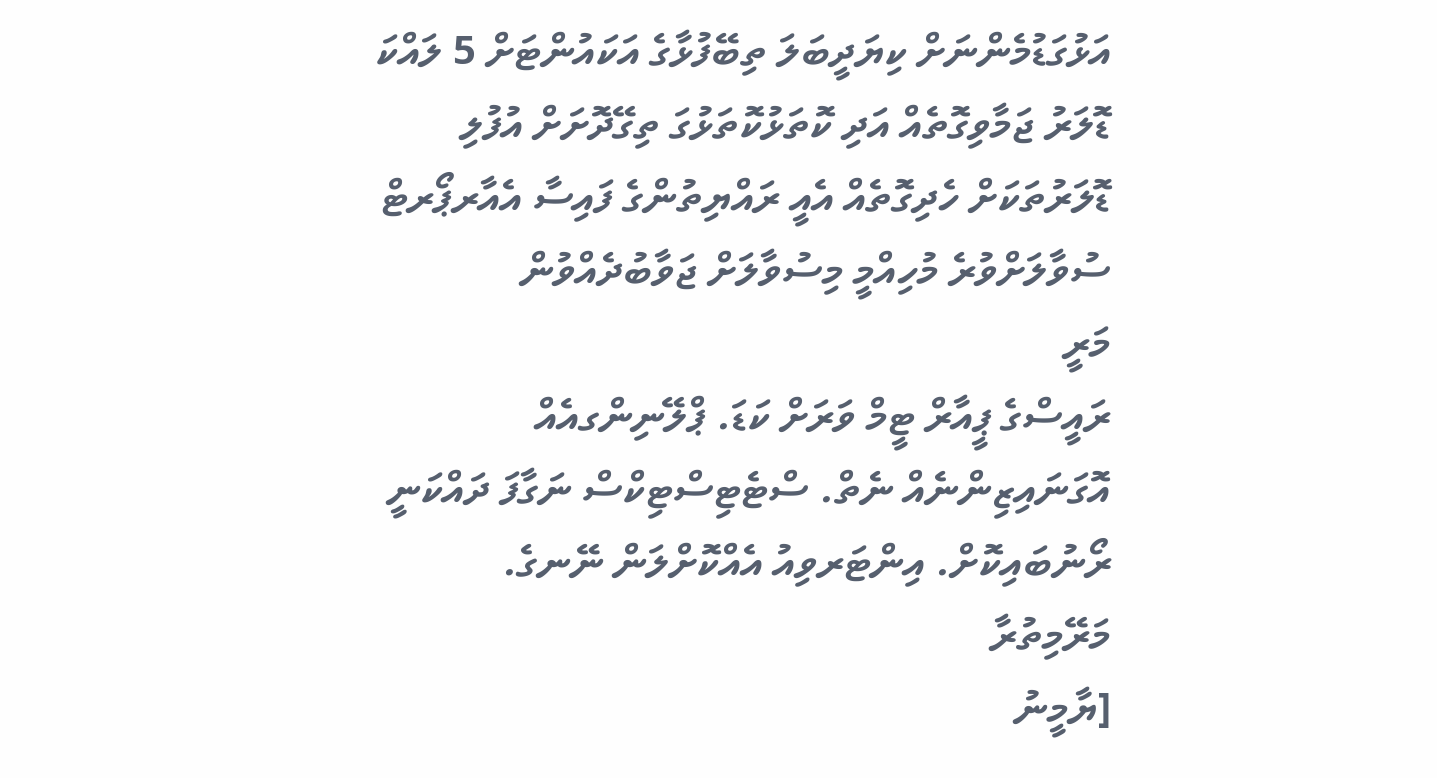އަޅުގަޑުމެންނަށް ކިޔަދީބަލަ ތިބޭފުޅާގެ އަކައުންޓަށް 5 ލައްކަ ޑޮލަރު ޖަމާވިގޮތެއް އަދި ކޮތަޅުކޮތަޅުގަ ތިގޭދޮށަށް އުފުލި ޑޮލަރުތަކަށް ހެދިގޮތެއް އެއީ ރައްޔިތުންގެ ފައިސާ އެއާރޕޯރޓް ސުވާލަށްވުރެ މުހިއްމީ މިސުވާލަށް ޖަވާބުދެއްވުން
މަރީ
ރައީސްގެ ޕީއާރް ޓީމް ވަރަށް ކަޑަ. ޕްލޭނިންގއެއް އޮގަނައިޒިންނެއް ނެތް. ސްޓެޓިސްޓިކްސް ނަގާފަ ދައްކަނީ ރޯނުބައިކޮށް. އިންޓަރވިއު އެއްކޮށްލަން ނޭނގެ.
މަރޭމިތުރާ
[ޔާމީނު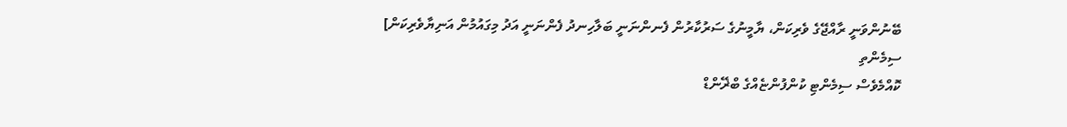ބޭނުންވަނީ ރާއްޖޭގެ ވެރިކަން، ޔާމީނުގެ ސަރުކާރުން ފެނންނަނީ ބަލާހިނދު ފެންނަނީ އަދު މިގައުމުން އަނިޔާވެރިކަން]
ސިމެންތި
ކޮއްމެވެސް ސިމެންޓި ކުންފުންޏެއްގެ ބްޜޭންޑް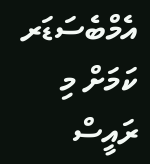އެމްބެސަޑަރ ކަމަށް މި ރައީސް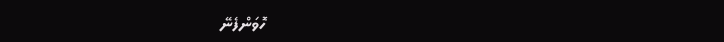ހޮވަންފެނޭ